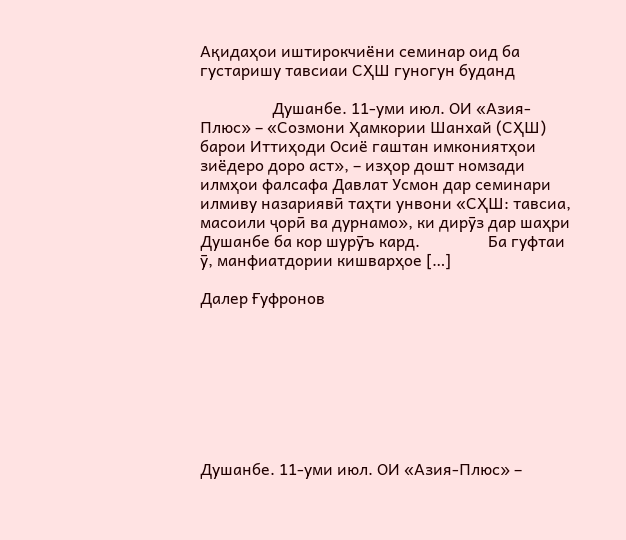Ақидаҳои иштирокчиёни семинар оид ба густаришу тавсиаи СҲШ гуногун буданд

                  Душанбе. 11-уми июл. ОИ «Азия-Плюс» – «Созмони Ҳамкории Шанхай (СҲШ) барои Иттиҳоди Осиё гаштан имкониятҳои зиёдеро доро аст», – изҳор дошт номзади илмҳои фалсафа Давлат Усмон дар семинари илмиву назариявӣ таҳти унвони «СҲШ: тавсиа, масоили ҷорӣ ва дурнамо», ки дирӯз дар шаҳри Душанбе ба кор шурӯъ кард.                 Ба гуфтаи ӯ, манфиатдории кишварҳое […]

Далер Ғуфронов








Душанбе. 11-уми июл. ОИ «Азия-Плюс» –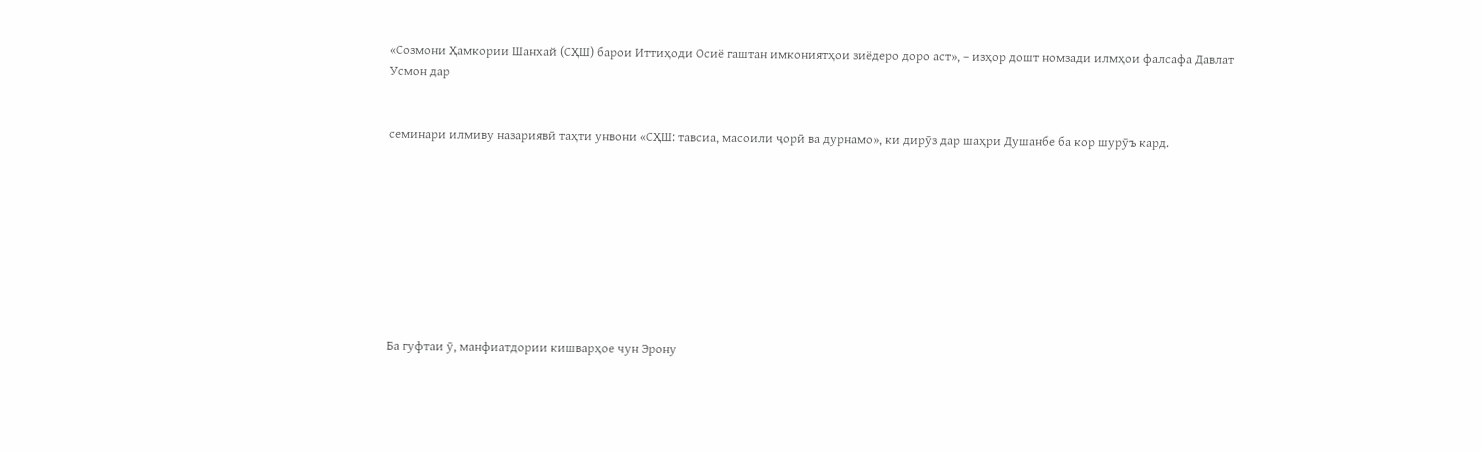«Созмони Ҳамкории Шанхай (СҲШ) барои Иттиҳоди Осиё гаштан имкониятҳои зиёдеро доро аст», – изҳор дошт номзади илмҳои фалсафа Давлат Усмон дар


семинари илмиву назариявӣ таҳти унвони «СҲШ: тавсиа, масоили ҷорӣ ва дурнамо», ки дирӯз дар шаҳри Душанбе ба кор шурӯъ кард.









Ба гуфтаи ӯ, манфиатдории кишварҳое чун Эрону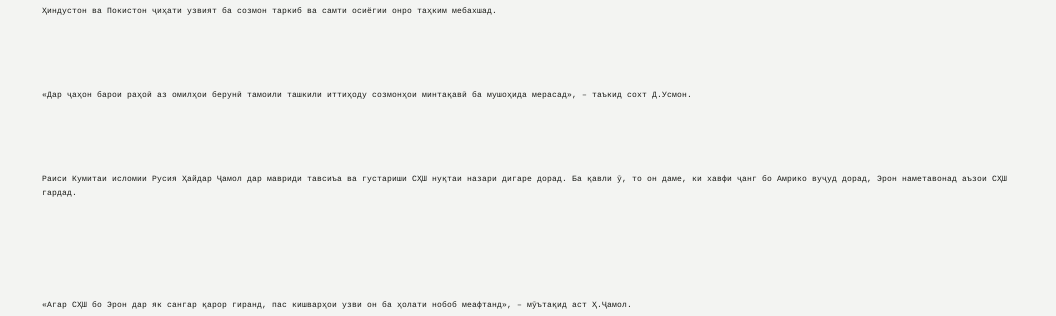Ҳиндустон ва Покистон ҷиҳати узвият ба созмон таркиб ва самти осиёгии онро таҳким мебахшад.





«Дар ҷаҳон барои раҳоӣ аз омилҳои берунӣ тамоили ташкили иттиҳоду созмонҳои минтақавӣ ба мушоҳида мерасад», – таъкид сохт Д.Усмон.





Раиси Кумитаи исломии Русия Ҳайдар Ҷамол дар мавриди тавсиъа ва густариши СҲШ нуқтаи назари дигаре дорад. Ба қавли ӯ, то он даме, ки хавфи ҷанг бо Амрико вуҷуд дорад, Эрон наметавонад аъзои СҲШ гардад.







«Агар СҲШ бо Эрон дар як сангар қарор гиранд, пас кишварҳои узви он ба ҳолати нобоб меафтанд», – мӯътақид аст Ҳ.Ҷамол.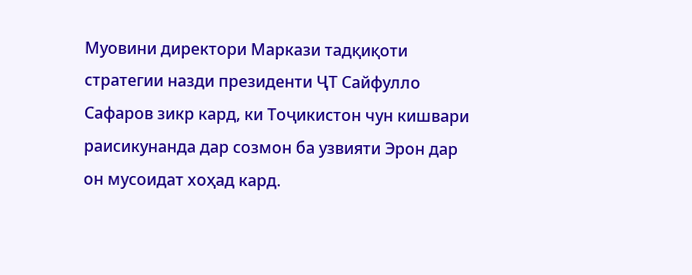Муовини директори Маркази тадқиқоти стратегии назди президенти ҶТ Сайфулло Сафаров зикр кард, ки Тоҷикистон чун кишвари раисикунанда дар созмон ба узвияти Эрон дар он мусоидат хоҳад кард.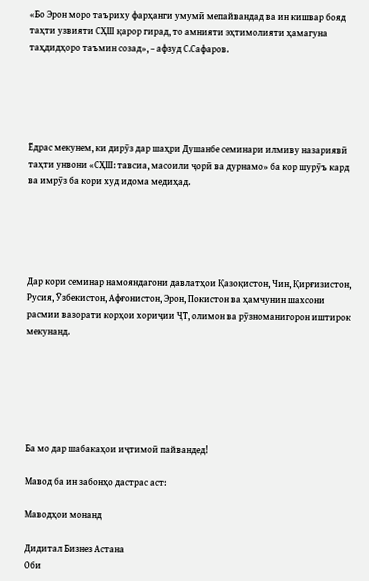«Бо Эрон моро таъриху фарҳанги умумӣ мепайвандад ва ин кишвар бояд таҳти узвияти СҲШ қарор гирад, то амнияти эҳтимолияти ҳамагуна таҳдидҳоро таъмин созад», – афзуд С.Сафаров.





Ёдрас мекунем, ки дирӯз дар шаҳри Душанбе семинари илмиву назариявӣ таҳти унвони «СҲШ: тавсиа, масоили ҷорӣ ва дурнамо» ба кор шурӯъ кард ва имрӯз ба кори худ идома медиҳад.





Дар кори семинар намояндагони давлатҳои Қазоқистон, Чин, Қирғизистон, Русия, Ӯзбекистон, Афғонистон, Эрон, Покистон ва ҳамчунин шахсони расмии вазорати корҳои хориҷии ҶТ, олимон ва рӯзноманигорон иштирок мекунанд.






Ба мо дар шабакаҳои иҷтимоӣ пайвандед!

Мавод ба ин забонҳо дастрас аст:

Маводҳои монанд

Дидитал Бизнез Астана
Оби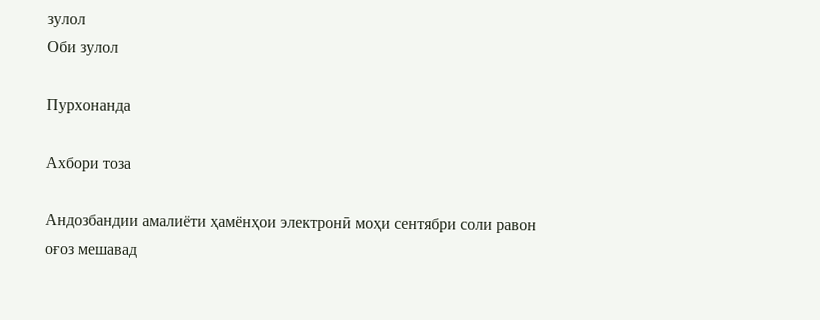зулол
Оби зулол

Пурхонанда

Ахбори тоза

Андозбандии амалиёти ҳамёнҳои электронӣ моҳи сентябри соли равон оғоз мешавад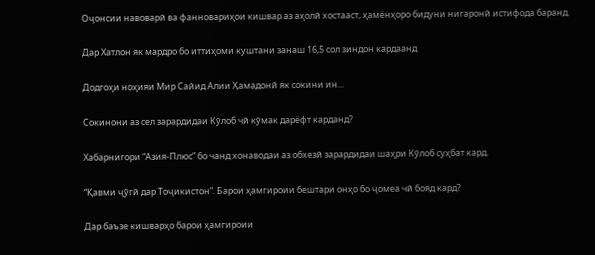Оҷонсии навоварӣ ва фанновариҳои кишвар аз аҳолӣ хостааст, ҳамёнҳоро бидуни нигаронӣ истифода баранд.

Дар Хатлон як мардро бо иттиҳоми куштани занаш 16,5 сол зиндон кардаанд

Додгоҳи ноҳияи Мир Сайид Алии Ҳамадонӣ як сокини ин...

Сокинони аз сел зарардидаи Кӯлоб чӣ кӯмак дарёфт карданд?

Хабарнигори “Азия-Плюс” бо чанд хонаводаи аз обхезӣ зарардидаи шаҳри Кӯлоб суҳбат кард.

“Қавми ҷӯгӣ дар Тоҷикистон”. Барои ҳамгироии бештари онҳо бо ҷомеа чӣ бояд кард?

Дар баъзе кишварҳо барои ҳамгироии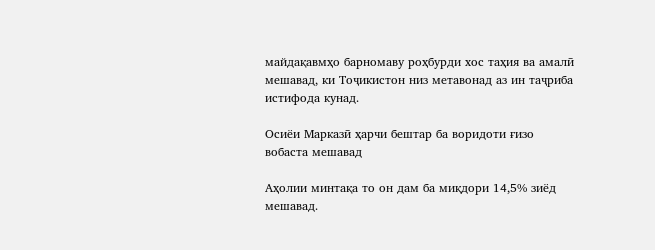майдақавмҳо барномаву роҳбурди хос таҳия ва амалӣ мешавад, ки Тоҷикистон низ метавонад аз ин таҷриба истифода кунад.

Осиёи Марказӣ ҳарчи бештар ба воридоти ғизо вобаста мешавад

Аҳолии минтақа то он дам ба миқдори 14,5% зиёд мешавад.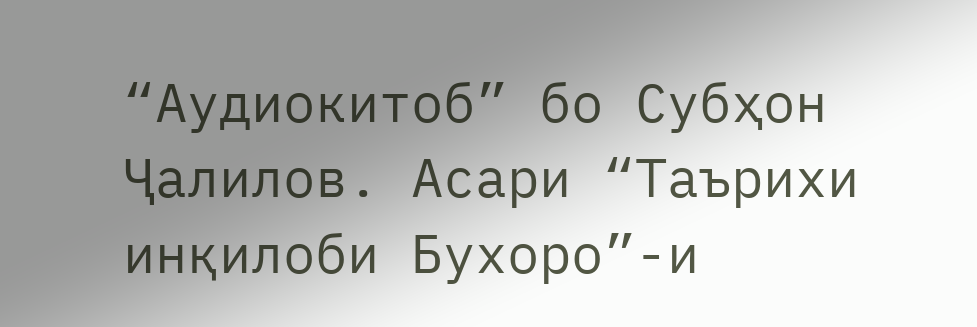“Аудиокитоб” бо Субҳон Ҷалилов. Асари “Таърихи инқилоби Бухоро”-и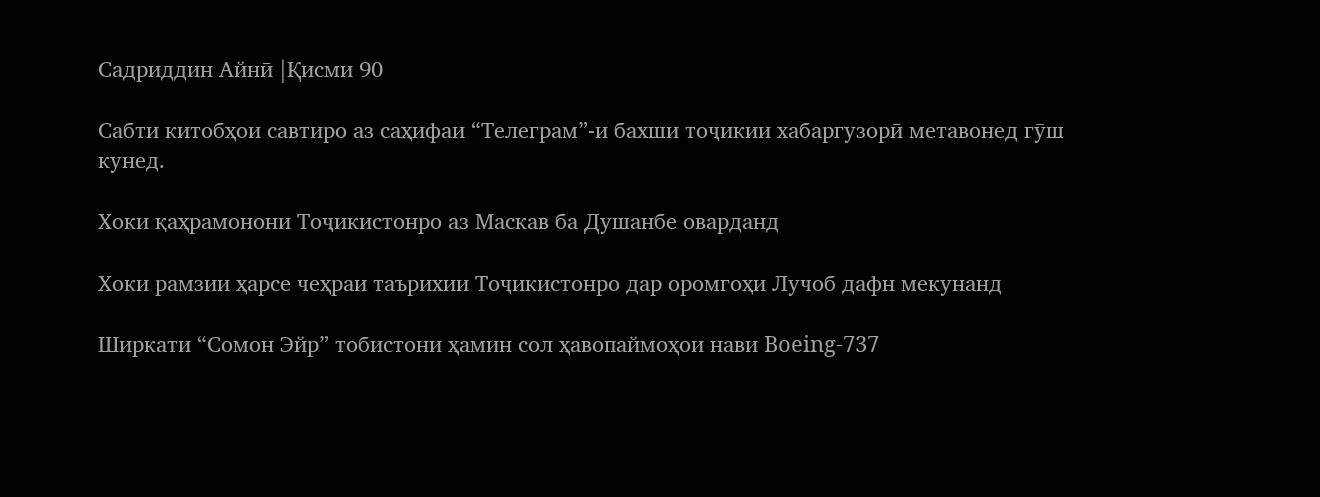Садриддин Айнӣ |Қисми 90

Cабти китобҳои савтиро аз саҳифаи “Телеграм”-и бахши тоҷикии хабаргузорӣ метавонед гӯш кунед.

Хоки қаҳрамонони Тоҷикистонро аз Маскав ба Душанбе оварданд

Хоки рамзии ҳарсе чеҳраи таърихии Тоҷикистонро дар оромгоҳи Лучоб дафн мекунанд

Ширкати “Сомон Эйр” тобистони ҳамин сол ҳавопаймоҳои нави Boeing-737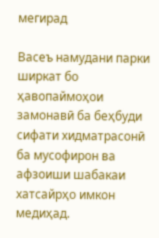мегирад

Васеъ намудани парки ширкат бо ҳавопаймоҳои замонавӣ ба беҳбуди сифати хидматрасонӣ ба мусофирон ва афзоиши шабакаи хатсайрҳо имкон медиҳад.